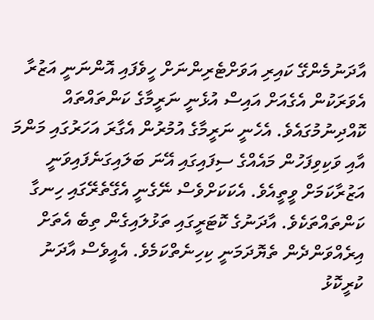އާދަނުމެންގޭ ކައިރި އަވަށްޓެރިންނަށް ހީވެފައި އޮންނަނީ އަޒުރާ އެވަރަކުން އެގެއަށް އައިސް އުޅެނީ ނަރީމާގެ ކަންތައްތައް ކޮއްދިނުމުގައެވެ. އެހެނީ ނަރީމާގެ އުމުރުން އެގާރަ އަހަރުގައި މަންމަ އާއި ވަކިވިފަހުން މައެއްގެ ސިފައިގައި އޭނަ ބަލައިގަނެފައިވަނީ އަޒުރާކަމަށް ވީތީއެވެ. އެކަކަށްވެސް ނޭގެނީ އެގޭތެރޭގައި ހިނގާ ކަންތައްތަކެވެ. އާދަނުގެ ކޮޓަރީގައި ތަޅުލައިގެން ތިބެ އެތަށް އިރެއްވަންދެން ތެޔޮދަމަނީ ކިހިނެތްކަމެވެ. އެއީވެސް އާދަނު ކުރީކޮޅު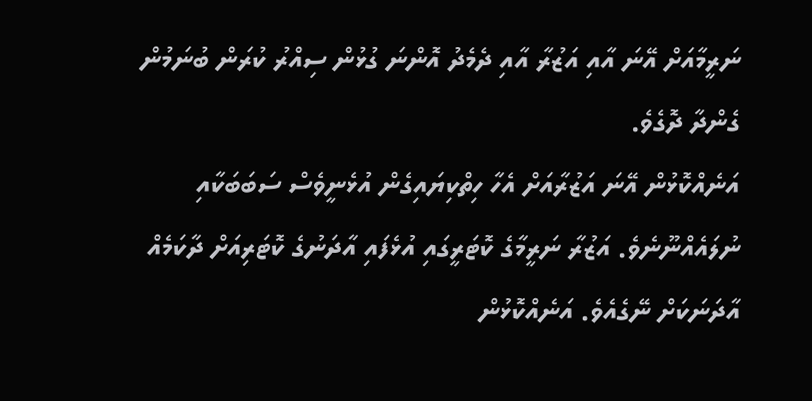ނަރީމާއަށް އޭނަ އާއި އަޒުރާ އާއި ދެމެދު އޮންނަ ގުޅުން ސިއްރު ކުރަން ބުނަމުން ގެންދާ ދޮގެވެ.
އަނެއްކޮޅުން އޭނަ އަޒުރާއަށް އެހާ ހިތްކިޔައިގެން އުޅެނީވެސް ސަބަބަކާއި ނުލައެއްނޫނެވެ. އަޒުރާ ނަރީމާގެ ކޮޓަރީގައި އުޅެފައި އާދަނުގެ ކޮޓަރިއަށް ދާކަމެއް އާދަނަކަށް ނޭގެއެވެ. އަނެއްކޮޅުން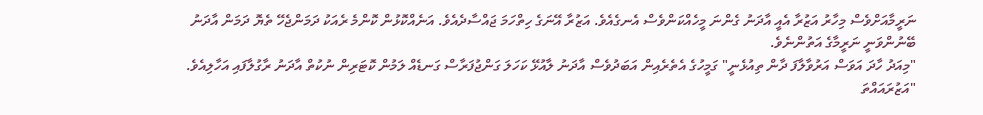ނަރީމާއަށްވެސް މިހާރު އަޒުރާ އެއީ އާދަނު ގެންނަ މީހެއްކަންވެސް އެނގެއެވެ. އަޒުރާ އޭނަގެ ހިތްހަމަ ޖައްސާދެއެވެ. އަނެއްކޮޅުން ކޮންމެ ރެއަކު ދަމަންޖެހޭ ތެޔޮ ދަމަން އާދަނު ބޭނުންވަނީ ނަރީމާގެ އަތުންނެވެ.
"މިއަދު ހާދަ އަވަސް އަރުވާލާފަ ދާން ތިއުޅެނީ" ގަމީހުގެ އެތެރެއިން އަބަދުވެސް އާދަނު ލާއުޅޭ ކަހަލަ ގަންޖުފަރާސް ގަނޑެއް ލަމުން ކޮޓަރިން ނުކުތް އާދަނު ރާގުލާފައި އަހާލިއެވެ.
"އަޒުރައައްތަ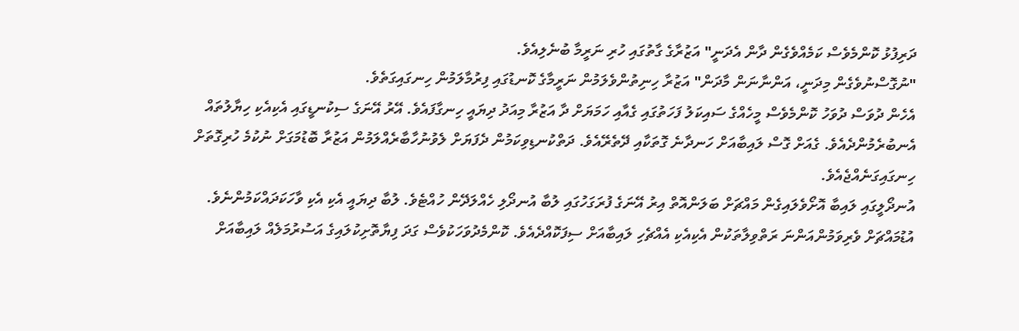ދަރިފުޅު ކޮންމެވެސް ކަމެއްވެގެން ދާން އެދަނީ" އަޒުރާގެ ގާތުގައި ހުރި ނަރީމާ ބުނެލިއެވެ.
"ނުގޮސްނުވެގެން މިދަނީ، އަންނާނަން މާދަން" އަޒުރާ ހިނިތުންވެލަމުން ނަރީމާގެ ކޮނޑުގައި ފިރުމާލަމުން ހިނގައިގަތެވެ.
އެހެން ދުވަސް ދުވަހު ކޮންމެވެސް މީހެއްގެ ސައިކަލު ފަހަތުގައި ގެއާއި ހަމަޔަށް ދާ އަޒުރާ މިއަދު ދިޔައީ ހިނގާފައެވެ. އޭރު އޭނަގެ ސިކުނޑީގައި އެކިއެކި ހިޔާލުތައް އެނބުރެމުންދެއެވެ. ގެއަށް ގޮސް ލައިބާއަށް ހަނދާނެ ގޮތަކާއި ދޭތެރޭއެވެ. ދަތްކުނޑިވިކަމުން ދެފަޔަށް ލެވުނުހާބާރެއްލަމުން އަޒުރާ ބޮޑުމަގަށް ނުކުމެ ހުރިގޮތަށް ހިނގައިގަނެއްޖެއެވެ.
އުނދޯލީގައި ލައިބާ އޮށޯވެލައިގެން މައްޗަށް ބަލަންއޮތް އިރު އޭނަގެ ފުރަގަހުގައި ލުބާ އުނދޯލި ހެއްލަދޭން ހުއްޓެވެ. ލުބާ ދިޔައީ އެކި އެކި ވާހަކަދައްކަމުންނެވެ. އުޑުމައްޗަށް ވެރިވަމުންއަންނަ ރަތްވިލާތަކުން އެކިއެކި އެއްޗެހި ލައިބާއަށް ސިފަކޮއްދެއެވެ. ކޮންމެދުވަހަކުވެސް ގަދަ ފިޔާތޮށިކުލައިގެ އަސުރުމަލެއް ލައިބާއަށް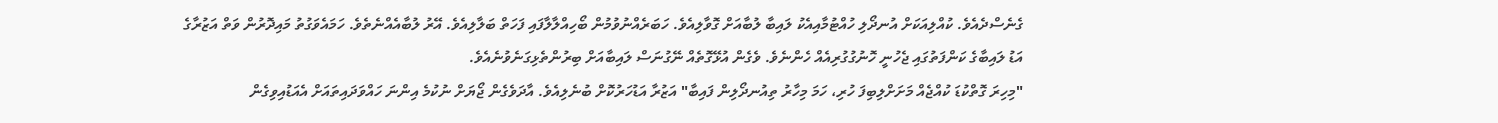ގެނެސްދެއެވެ. ކުއްލިއަކަށް އުނދޯލި ހުއްޓުމާއިއެކު ލައިބާ ލުބާއަށް ގޮވާލިއެވެ. ހަބަރެއްނުވުމުން ބޯހިއްލާލާފައި ފަހަތް ބަލާލިއެވެ. އޭރު ލުބާއެއްނެތެވެ. ހަމައެވަގުތު މައިދޮރުން ވަތް އަޒުރާގެ އަޑު ލައިބާގެ ކަންފަތުގައި ޖެހުނީ ހޮނުގުގުރިއެއް ހެންނެވެ. ވެގެން އުޅޭގޮތެއް ނޭގުނަސް ލައިބާއަށް ބިރުންތެޅިގަނެވުނެއެވެ.
"މިހިރަ ގޮތްކުޑަ ކުއްޖެއް މަށަށްލިބިފަ ހުރި، ހަމަ މިހާރު ތިއުނދޯލިން ފައިބާ" އަޒުރާ އަޑުހަރުކޮށް ބުނެލިއެވެ. އާދަވެގެން ޖޯޔަށް ނުކުމެ އިންނަ ހައްވަދައިތައަށް އެއަޑުއިވިގެން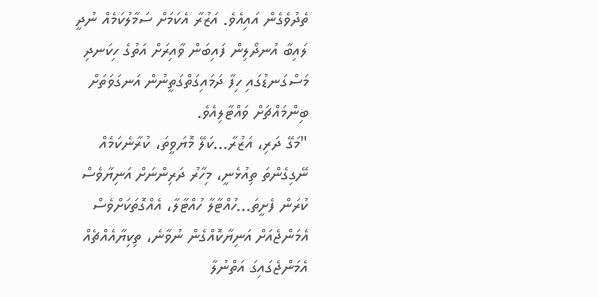ތެދުވެގެން އައިއެވެ. އަޒުރާ އެކަމަށް ސަމާލުކަމެއް ނުދީ ލައިބާ އުނދޯލިން ފައިބަން ވާއިރަށް އަތުގެ ހިކަނދި މަސްގަނޑުގައި ހިފާ ދަމައިގަތްގަތީނުން އަނގަވަތަށް ބިންމައްޗަށް ވައްޓާލިއެވެ.
"މަގޭ ދަރި، އަޒުރާ...ކަލޭ މޮޔަވީތަ، ކުރާނެކަމެއް ނޭގިގެންތަ ތިއުޅެނީ، މިހާރު ދަރިންނަށް އަނިޔާވެސް ކުރަން ފެށީތަ...ހުއްޓާލާ ހުއްޓާލާ، އެއްގޮތަކަށްވެސް އެމަންޖެއަށް އަނިޔާކޮއްގެން ނުވާނެ، ތިކިޔާއެއްޗެއް އެމަންޖެގައިގަ އަތްނުލާ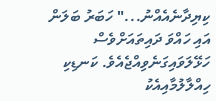ކިޔިދާނެއެއްނު..." ހަބަރު ބަލަން އައި ހައްވަ ދައިތައަށްވެސް ހަޅޭލަވައިގަނެވިއްޖެއެވެ. ކަނޑިކި ހިއްލާލުމާއިއެކު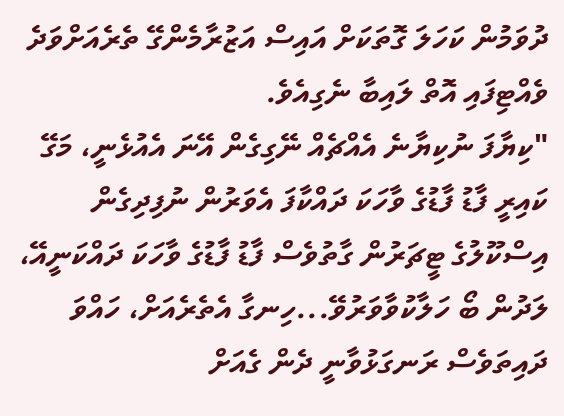ދުވަމުން ކަހަލަ ގޮތަކަށް އައިސް އަޒުރާމެންގޭ ތެރެއަށްވަދެ ވެއްޓިފައި އޮތް ލައިބާ ނެގިއެވެ.
"ކިޔާފަ ނުކިޔާނެ އެއްޗެއް ނޭގިގެން އޭނަ އެއުޅެނީ، މަގޭ ކައިރީ ފާޑު ފާޑުގެ ވާހަކަ ދައްކާފަ އެވަރުން ނުފިދިގެން އިސްކޫލުގެ ޓީޗަރުން ގާތުވެސް ފާޑު ފާޑުގެ ވާހަކަ ދައްކަނީއޭ، ލަދުން ބޯ ހަލާކުވާވަރުވޭ...ހިނގާ އެތެރެއަށް، ހައްވަ ދައިތަވެސް ރަނގަޅުވާނީ ދެން ގެއަށް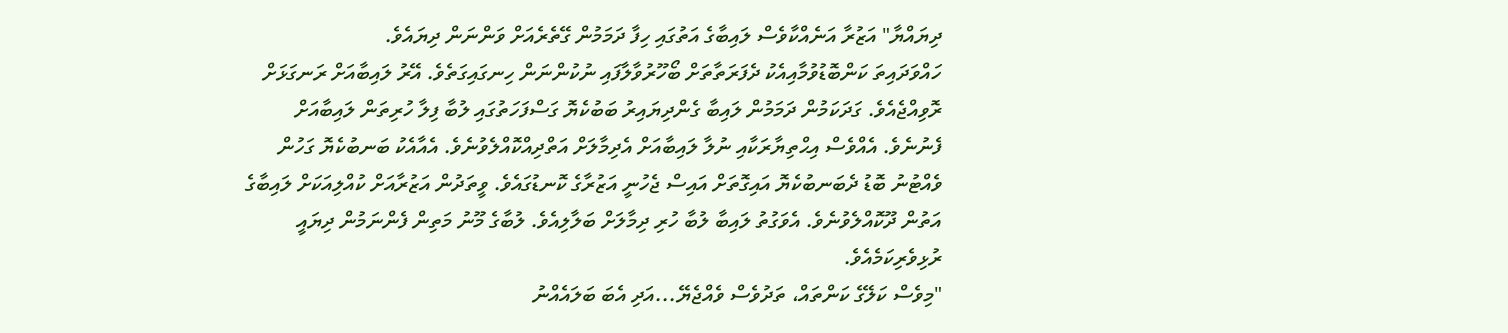ދިޔައްޔާ" އަޒުރާ އަނެއްކާވެސް ލައިބާގެ އަތުގައި ހިފާ ދަމަމުން ގޭތެރެއަށް ވަންނަން ދިޔައެވެ.
ހައްވަދައިތަ ކަންބޮޑުވުމާއިއެކު ދެފަރަތާތަށް ބޯހޫރުވާލާފައި ނުކުންނަން ހިނގައިގަތެވެ. އޭރު ލައިބާއަށް ރަނގަޅަށް ރޮވިއްޖެއެވެ. ގަދަކަމުން ދަމަމުން ލައިބާ ގެންދިޔައިރު ބަބުކެޔޮ ގަސްފަހަތުގައި ލުބާ ފިލާ ހުރިތަން ލައިބާއަށް ފެނުނެވެ. އެއްވެސް އިޙްތިޔާރަކާއި ނުލާ ލައިބާއަށް އެދިމާލަށް އަތްދިއްކޮއްލެވުނެވެ. އެއާއެކު ބަނބުކެޔޮ ގަހުން ވެއްޓުނު ބޮޑު ދެބަނބުކެޔޮ އައިގޮތަށް އައިސް ޖެހުނީ އަޒުރާގެ ކޮނޑުގައެވެ. ވީތަދުން އަޒުރާއަށް ކުއްލިއަކަށް ލައިބާގެ އަތުން ދޫކޮއްލެވުނެވެ. އެވަގުތު ލައިބާ ލުބާ ހުރި ދިމާލަށް ބަލާލިއެވެ. ލުބާގެ މޫނު މަތިން ފެންނަމުން ދިޔައީ ރުޅިވެރިކަމެއެވެ.
"މިވެސް ކަލޭގެ ކަންތައް، ތަދުވެސް ވެއްޖެޔޭ...އަދި އެބަ ބަލައެއްނު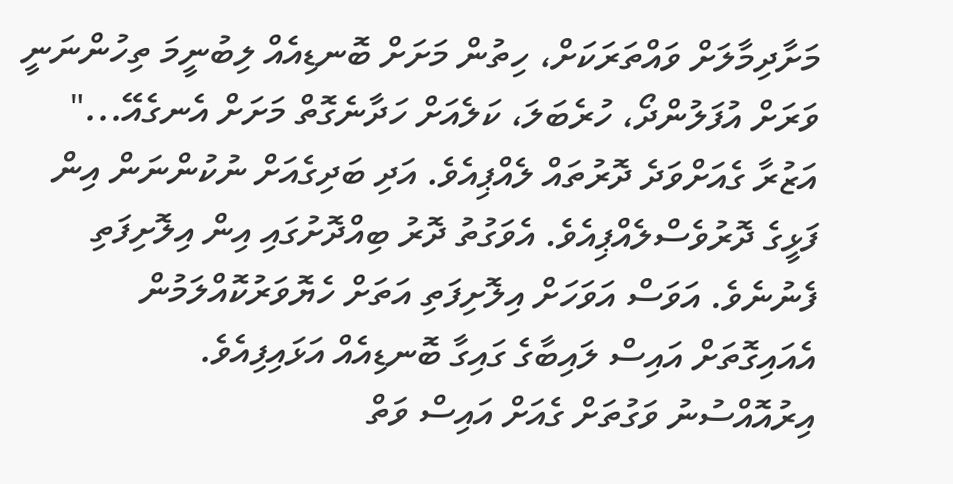މަށާދިމާލަށް ވައްތަރަކަށް، ހިތުން މަށަށް ބޮނޑިއެއް ލިބުނީމަ ތިހުންނަނީ ވަރަށް އުފަލުންދޯ، ހުރެބަލަ، ކަލެއަށް ހަދާނެގޮތް މަށަށް އެނގެއޭ..." އަޒުރާ ގެއަށްވަދެ ދޮރުތައް ލެއްޕިއެވެ. އަދި ބަދިގެއަށް ނުކުންނަން އިން ފަޅީގެ ދޮރުވެސްލެއްޕިއެވެ. އެވަގުތު ދޮރު ބިއްދޮށުގައި އިން އިލޮށިފަތި ފެނުނެވެ. އަވަސް އަވަހަށް އިލޮށިފަތި އަތަށް ހެޔޮވަރުކޮއްލަމުން އެއައިގޮތަށް އައިސް ލައިބާގެ ގައިގާ ބޮނޑިއެއް އަޅައިފިއެވެ.
އިރުއޮއްސުނު ވަގުތަށް ގެއަށް އައިސް ވަތް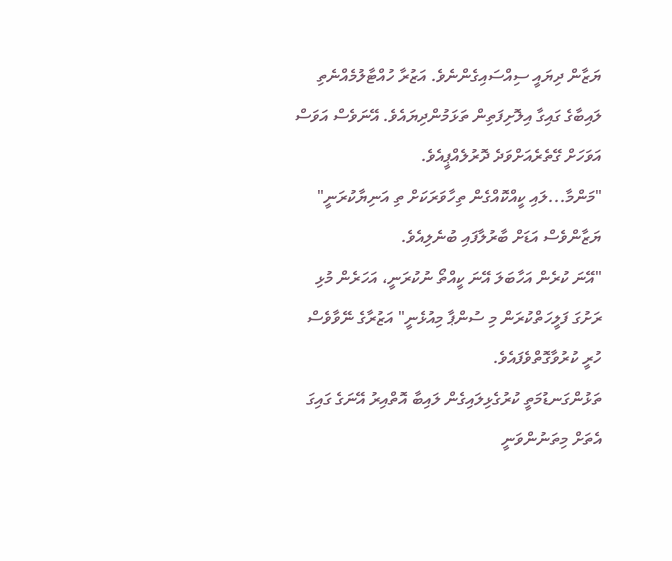ޔަޒާން ދިޔައީ ސިއްސައިގެންނެވެ. އަޒުރާ ހުއްޓާލުމެއްނެތި ލައިބާގެ ގައިގާ އިލޮށިފަތިން ތަޅަމުންދިޔައެވެ. އޭނަވެސް އަވަސް އަވަހަށް ގޭތެރެއަށްވަދެ ދޮރުލެއްޕީއެވެ.
"މަންމާ...ލައި ކީއްކޮއްގެން ތިހާވަރަކަށް ތި އަނިޔާކުރަނީ" ޔަޒާންވެސް އަޑަށް ބާރުލާފައި ބުނެލިއެވެ.
"އޭނަ ކުރެން އަހާބަލަ އޭނަ ކީއްތޯ ނުކުރަނީ، އަހަރެން މުޅި ރަށުގަ ފަލީހަތްކުރަން މި ސުންޕާ މިއުޅެނީ" އަޒުރާގެ ނޭވާވެސް ހުރީ ކުރުވާގޮތްވެފައެވެ.
ތަޅުންގަނޑުމަތީ ކުރުގެޅިލައިގެން ލައިބާ އޮތްއިރު އޭނަގެ ގައިގަ އެތަށް މިތަނުންވަނީ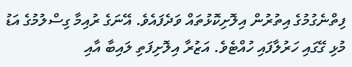ފިތްނެގުމުގެ އިތުރުން އިލޮށިކޮޅުތައް ވަދެފައެވެ. އޭނަގެ ރުއިމާ ގިސްލުމުގެ އަޑު މުޅި ގޭގައި ހަރުލާފައި ހުއްޓެވެ. އަޒުރާ އިލޮށިފަތި ލައިބާ އާއި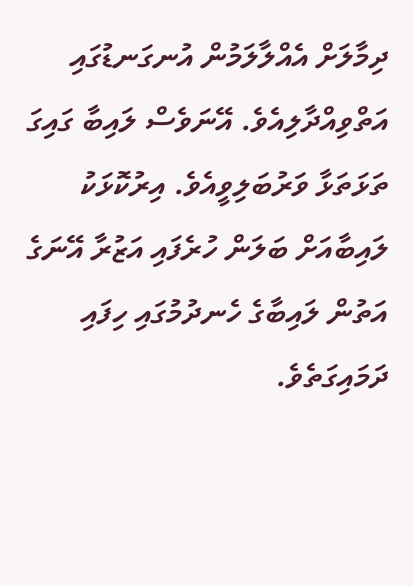ދިމާލަށް އެއްލާލަމުން އުނގަނޑުގައި އަތްވިއްދާލިއެވެ. އޭނަވެސް ލައިބާ ގައިގަ ތަޅަތަޅާ ވަރުބަލިވީއެވެ. އިރުކޮޅަކު ލައިބާއަށް ބަލަން ހުރެފައި އަޒުރާ އޭނަގެ އަތުން ލައިބާގެ ހެނދުމުގައި ހިފައި ދަމައިގަތެވެ.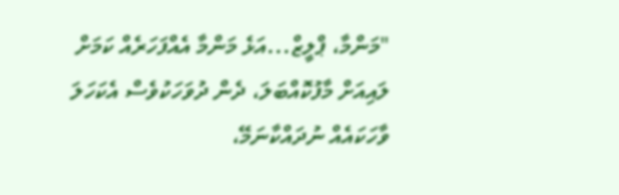"މަންމާ، ޕްލީޒް...އަޅެ މަންމާ އެއްފަހަރެއް ކަމަށް ލައިއަށް މާފުކޮއްބަލަ، ދެން ދުވަހަކުވެސް އެކަހަލަ ވާހަކައެއް ނުދައްކާނަމޭ،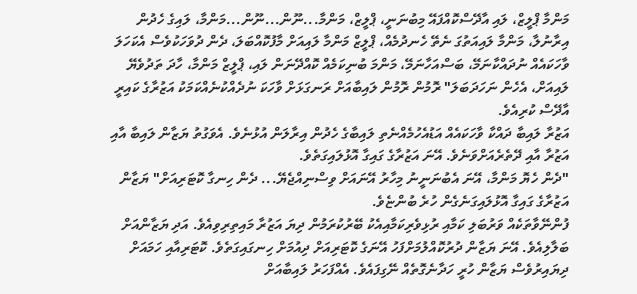މަންމާ ޕްލީޒް، ލައި އާދޭސްކޮއްފައޭ މިބުނަނީ، ޕްލީޒް، މަންމާ...ނޫން...ނޫން...މަންމާ، ލައިގެ ހެދުން އިރާނުލާ، މަންމާ ލައިއަތުގަ ނެތޭ ހެނދުމެއް، ޕްލީޒް މަންމާ ލައިއަށް މާފުކޮއްބަލަ، ދެން ދުވަހަކުވެސް އެކަހަލަ ވާހަކައެއް ނުދައްކާނަމޭ، ބަސްއަހާނަމޭ، މަންމަ ބުނިކަމެއް ކޮއްދޭނަން ލައި، ޕްލީޒް މަންމާ، ހާދަ ތަދުވެޔޭ ލައިއަށް، އެހެން ނަހަދަބަލަ" ރޮމުން ރޮމުން ލައިބާއަށް ރަނގަޅަށް ވާހަކަ ނުދެއްކުނެއްކަމަކު އަޒުރާގެ ކައިރީ އާދޭސް ކުރިއެވެ.
އަޒުރާ ލައިބާ ދައްކާ ވާހަކައެއް އަޑުއެހުމެއްނެތި ލައިބާގެ ހެދުން އިރާލަން އުޅުނެވެ. އެވަގުތު ޔަޒާން ލައިބާ އާއި އަޒުރާ އާއި ދޭތެރެއަށްވަނެވެ. އޭނަ އަޒުރާގެ ގައިގާ އޮޅުލައިގަތެވެ.
"ދެން ހެޔޮ މަންމާ، އޭނަ އެބުނަނީނު މިހާރު އޭނައަށް ވިސްނިއްޖެޔޭ... ދެން ހިނގާ ކޮޓަރިއަށް" ޔަޒާން އަޒުރާގެ ގައިގާ އޮޅުލައިގަނެގެން ހުރެ ބުންޏެވެ.
ފުންނޭވާތަކެއް ވަރުބަލި ކަމާއި ރުޅިވެރިކަމާއިއެކު ބޭރުކުރަމުން ދިޔަ އަޒުރާ މައިތިރިވިއެވެ. އަދި ޔަޒާންއަށް ބަލާލިއެވެ. އޭނަ ޔަޒާން ދުރުކޮއްލުމަށްފަހު އޭނަގެ ކޮޓަރިއަށް ދިއުމަށް ހިނގައިގަތެވެ. ކޮޓަރިއާއި ހަމައަށް ދިޔައިރުވެސް ޔަޒާން ހުރީ ހަދާނެގޮތެއް ނޭގިފައެވެ. އެއްފަހަރު ލައިބާއަށް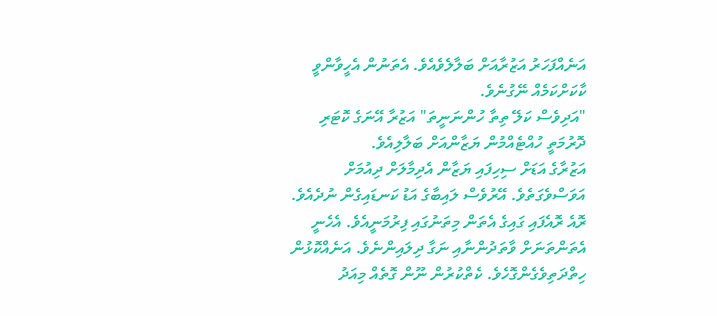އަނެއްފަހަރު އަޒުރާއަށް ބަލާލެވެއެވެ. އެތަނުން އެހީވާންވީ ކާކަށްކަމެއް ނޭގުނެވެ.
"އަދިވެސް ކަލޭ ތިތާ ހުންނަނީތަ" އަޒުރާ އޭނަގެ ކޮޓަރި ދޮރުމަތީ ހުއްޓެއްމުން ޔަޒާންއަށް ބަލާލިއެވެ.
އަޒުރާގެ އަޑަށް ސިހިފައި ޔަޒާން އެދިމާލަށް ދިއުމަށް އަވަސްވެގަތެވެ. އޭރުވެސް ލައިބާގެ އަޑު ކަނޑައިގެން ނުދެއެވެ. ރޮއެ ރޮއެފައި ގައިގެ އެތަން މިތަނުގައި ފިރުމަނީއެވެ. އެހެނީ އެތަންތަނަށް ވާތަދުންނާއި ނަގާ ދިލައިންނެވެ. އަނެއްކޮޅުން ހިތްދަތިވެގެންގޮހެވެ. ކެތްކުރުން ނޫން ގޮތެއް މިއަދު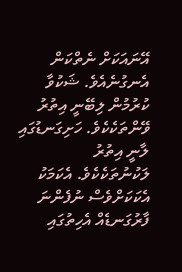އޭނައަކަށް ނެތްކަން އެނގުނެއެވެ. ޝަކުވާ ކުރުމުން ލިބޭނީ އިތުރު ވޭންތަކެކެވެ. ހަށިގަނޑުގައި ލާނީ އިތުރު ލަކުނުތަކެކެވެ. އެކަމަކު އެކަކަށްވެސް ނުފެންނަ ފާރުގަނޑެއް އެހިތުގައި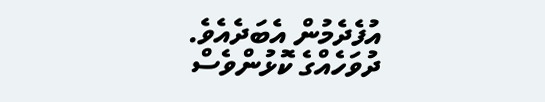އުފެދެމުން އެބަދެއެވެ. ދުވަހެއްގެ ކޮޅުންވެސް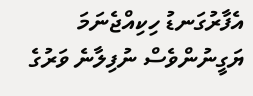އެފާރުގަނޑު ހިކިއްޖެނަމަ ޔަގީނުންވެސް ނުފިލާނެ ވަރުގެ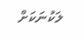ލަކުނަކަށް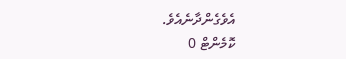އެވެގެންދާނެއެވެ.
ކޮމެންޓް 0